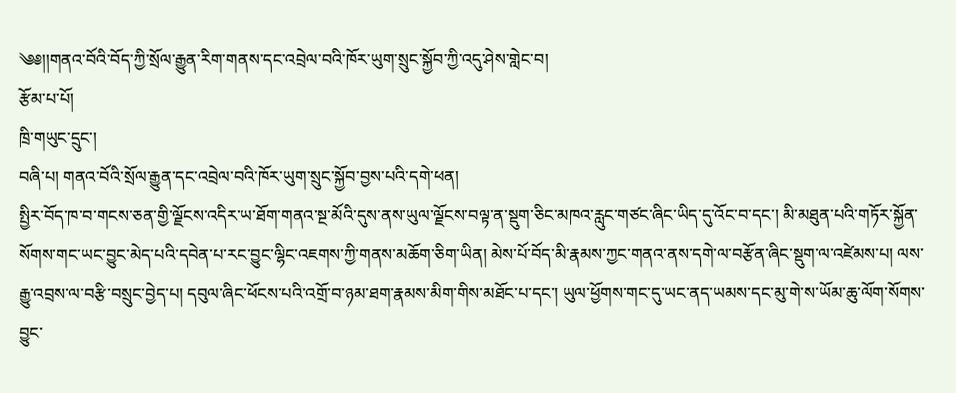༄༅།།གནའ་བོའི་བོད་ཀྱི་སྲོལ་རྒྱུན་རིག་གནས་དང་འབྲེལ་བའི་ཁོར་ཡུག་སྲུང་སྐྱོབ་ཀྱི་འདུ་ཤེས་གླེང་བ།
རྩོམ་པ་པོ།
ཁྲི་གཡུང་དྲུང་།
བཞི་པ། གནའ་བོའི་སྲོལ་རྒྱུན་དང་འབྲེལ་བའི་ཁོར་ཡུག་སྲུང་སྐྱོབ་བྱས་པའི་དགེ་ཕན།
སྤྱིར་བོད་ཁ་བ་གངས་ཅན་གྱི་ལྗོངས་འདིར་ཡ་ཐོག་གནའ་སྔ་མོའི་དུས་ནས་ཡུལ་ལྗོངས་བལྟ་ན་སྡུག་ཅིང་མཁའ་རླུང་གཙང་ཞིང་ཡིད་དུ་འོང་བ་དང་། མི་མཐུན་པའི་གཏོར་སྐྱོན་སོགས་གང་ཡང་བྱུང་མེད་པའི་དབེན་པ་རང་བྱུང་ལྷིང་འཇགས་ཀྱི་གནས་མཆོག་ཅིག་ཡིན། མེས་པོ་བོད་མི་རྣམས་ཀྱང་གནའ་ནས་དགེ་ལ་བརྩོན་ཞིང་སྡུག་ལ་འཛེམས་པ། ལས་རྒྱུ་འབྲས་ལ་བརྩི་བསྲུང་བྱེད་པ། དབུལ་ཞིང་ཕོངས་པའི་འགྲོ་བ་ཉམ་ཐག་རྣམས་མིག་གིས་མཐོང་པ་དང་། ཡུལ་ཕྱོགས་གང་དུ་ཡང་ནད་ཡམས་དང་མུ་གེ་ས་ཡོམ་ཆུ་ལོག་སོགས་བྱུང་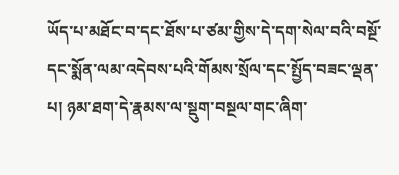ཡོད་པ་མཐོང་བ་དང་ཐོས་པ་ཙམ་གྱིས་དེ་དག་སེལ་བའི་བསྔོ་དང་སྨོན་ལམ་འདེབས་པའི་གོམས་སྲོལ་དང་སྤྱོད་བཟང་ལྡན་པ། ཉམ་ཐག་དེ་རྣམས་ལ་སྡུག་བསྔལ་གང་ཞིག་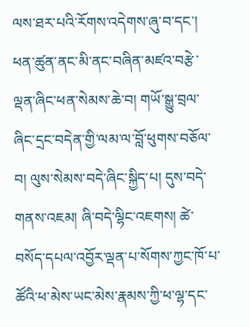ལས་ཐར་པའི་རོགས་འདེགས་ཞུ་བ་དང་། ཕན་ཚུན་ནང་མི་ནང་བཞིན་མཛའ་བརྩེ་ལྡན་ཞིང་ཕན་སེམས་ཆེ་བ། གཡོ་སྒྱུ་བྲལ་ཞིང་དྲང་བདེན་གྱི་ལམ་ལ་བློ་ཕུགས་བཅོལ་བ། ལུས་སེམས་བདེ་ཞིང་སྐྱིད་པ། དུས་བདེ་གནས་འཇམ། ཞི་བདེ་ལྷིང་འཇགས། ཚེ་བསོད་དཔལ་འབྱོར་ལྡན་པ་སོགས་ཀྱང་ཁོ་པ་ཚོའི་ཕ་མེས་ཡང་མེས་རྣམས་ཀྱི་ཕ་ལྷ་དང་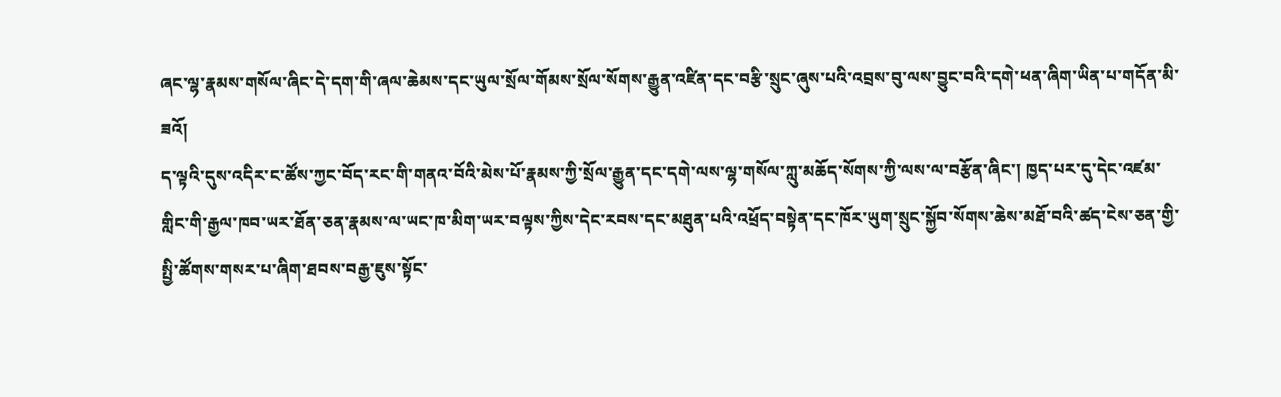ཞང་ལྷ་རྣམས་གསོལ་ཞིང་དེ་དག་གི་ཞལ་ཆེམས་དང་ཡུལ་སྲོལ་གོམས་སྲོལ་སོགས་རྒྱུན་འཛིན་དང་བརྩི་སྲུང་ཞུས་པའི་འབྲས་བུ་ལས་བྱུང་བའི་དགེ་ཕན་ཞིག་ཡིན་པ་གདོན་མི་ཟའོ།
ད་ལྟའི་དུས་འདིར་ང་ཚོས་ཀྱང་བོད་རང་གི་གནའ་བོའི་མེས་པོ་རྣམས་ཀྱི་སྲོལ་རྒྱུན་དང་དགེ་ལས་ལྷ་གསོལ་ཀླུ་མཆོད་སོགས་ཀྱི་ལས་ལ་བརྩོན་ཞིང་། ཁྱད་པར་དུ་དེང་འཛམ་གླིང་གི་རྒྱལ་ཁབ་ཡར་ཐོན་ཅན་རྣམས་ལ་ཡང་ཁ་མིག་ཡར་བལྟས་ཀྱིས་དེང་རབས་དང་མཐུན་པའི་འཕྲོད་བསྟེན་དང་ཁོར་ཡུག་སྲུང་སྐྱོབ་སོགས་ཆེས་མཐོ་བའི་ཚད་ངེས་ཅན་གྱི་སྤྱི་ཚོགས་གསར་པ་ཞིག་ཐབས་བརྒྱ་ཇུས་སྟོང་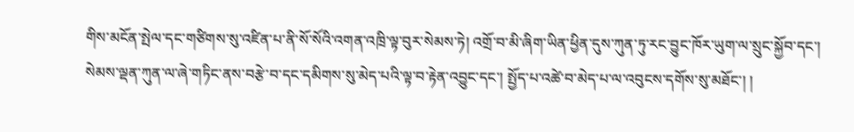གིས་མངོན་སྤེལ་དང་གཙིགས་སུ་འཛིན་པ་ནི་སོ་སོའི་འགན་འཁྲི་ལྟ་བུར་སེམས་ཏེ། འགྲོ་བ་མི་ཞིག་ཡིན་ཕྱིན་དུས་ཀུན་ཏུ་རང་བྱུང་ཁོར་ཡུག་ལ་སྲུང་སྐྱོབ་དང་། སེམས་ལྡན་ཀུན་ལ་ཞེ་གཏིང་ནས་བརྩེ་བ་དང་དམིགས་སུ་མེད་པའི་ལྟ་བ་རྟེན་འབྱུང་དང་། སྤྱོད་པ་འཚེ་བ་མེད་པ་ལ་འབུངས་དགོས་སུ་མཐོང་། །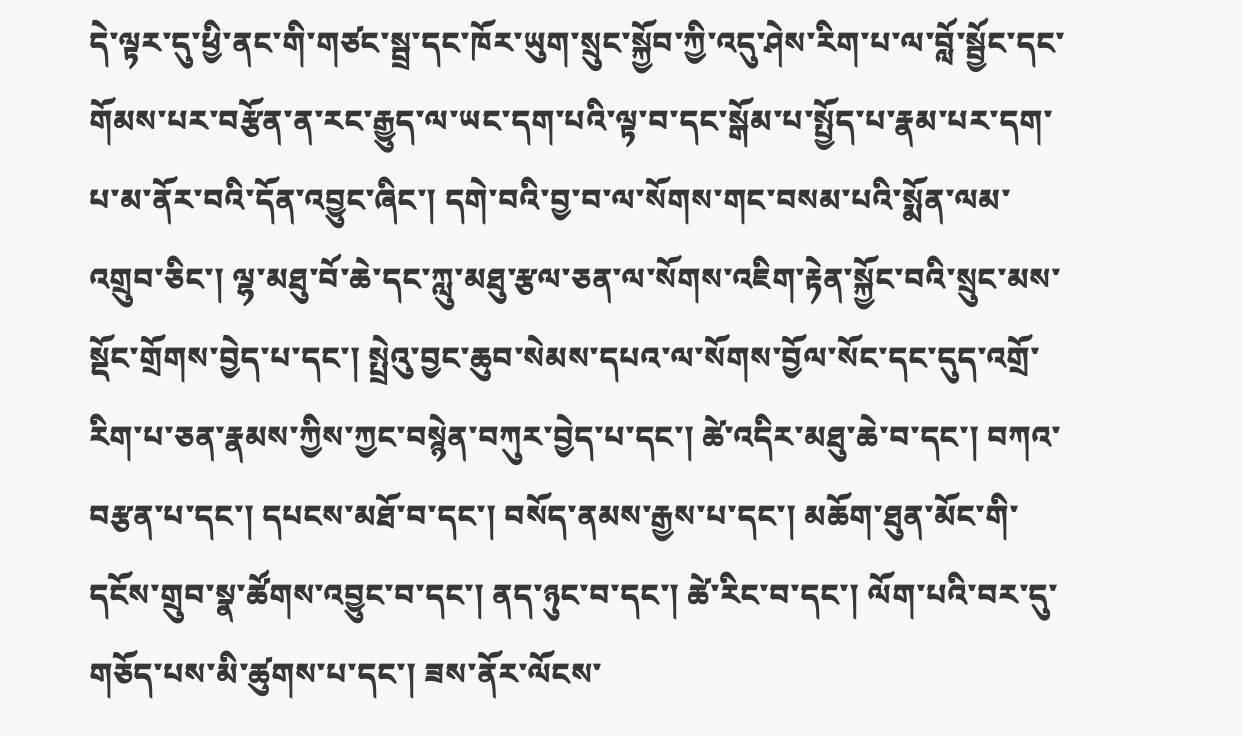དེ་ལྟར་དུ་ཕྱི་ནང་གི་གཙང་སྦྲ་དང་ཁོར་ཡུག་སྲུང་སྐྱོབ་ཀྱི་འདུ་ཤེས་རིག་པ་ལ་བློ་སྦྱོང་དང་གོམས་པར་བརྩོན་ན་རང་རྒྱུད་ལ་ཡང་དག་པའི་ལྟ་བ་དང་སྒོམ་པ་སྤྱོད་པ་རྣམ་པར་དག་པ་མ་ནོར་བའི་དོན་འབྱུང་ཞིང་། དགེ་བའི་བྱ་བ་ལ་སོགས་གང་བསམ་པའི་སྨོན་ལམ་འགྲུབ་ཅིང་། ལྷ་མཐུ་བོ་ཆེ་དང་ཀླུ་མཐུ་རྩལ་ཅན་ལ་སོགས་འཇིག་རྟེན་སྐྱོང་བའི་སྲུང་མས་སྡོང་གྲོགས་བྱེད་པ་དང་། སྤྲེའུ་བྱང་ཆུབ་སེམས་དཔའ་ལ་སོགས་བྱོལ་སོང་དང་དུད་འགྲོ་རིག་པ་ཅན་རྣམས་ཀྱིས་ཀྱང་བསྙེན་བཀུར་བྱེད་པ་དང་། ཚེ་འདིར་མཐུ་ཆེ་བ་དང་། བཀའ་བརྩན་པ་དང་། དཔངས་མཐོ་བ་དང་། བསོད་ནམས་རྒྱས་པ་དང་། མཆོག་ཐུན་མོང་གི་དངོས་གྲུབ་སྣ་ཚོགས་འབྱུང་བ་དང་། ནད་ཉུང་བ་དང་། ཚེ་རིང་བ་དང་། ལོག་པའི་བར་དུ་གཅོད་པས་མི་ཚུགས་པ་དང་། ཟས་ནོར་ལོངས་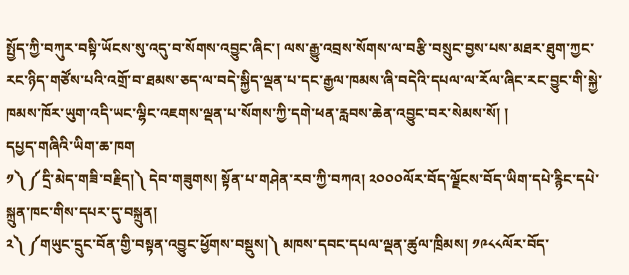སྤྱོད་ཀྱི་བཀུར་བསྟི་ཡོངས་སུ་འདུ་བ་སོགས་འབྱུང་ཞིང་། ལས་རྒྱུ་འབྲས་སོགས་ལ་བརྩི་བསྲུང་བྱས་པས་མཐར་ཐུག་ཀྱང་རང་ཉིད་གཙོས་པའི་འགྲོ་བ་ཐམས་ཅད་ལ་བདེ་སྐྱིད་ལྡན་པ་དང་རྒྱལ་ཁམས་ཞི་བདེའི་དཔལ་ལ་རོལ་ཞིང་རང་བྱུང་གི་སྐྱེ་ཁམས་ཁོར་ཡུག་འདི་ཡང་ལྷིང་འཇགས་ལྡན་པ་སོགས་ཀྱི་དགེ་ཕན་རླབས་ཆེན་འབྱུང་བར་སེམས་སོ། །
དཔྱད་གཞིའི་ཡིག་ཆ་ཁག
༡༽ ༼དྲི་མེད་གཟི་བརྗིད།༽ དེབ་གཟུགས། སྟོན་པ་གཤེན་རབ་ཀྱི་བཀའ། ༢༠༠༠ལོར་བོད་ལྗོངས་བོད་ཡིག་དཔེ་རྙིང་དཔེ་སྐྲུན་ཁང་གིས་དཔར་དུ་བསྐྲུན།
༢༽ ༼གཡུང་དྲུང་བོན་གྱི་བསྟན་འབྱུང་ཕྱོགས་བསྡུས།༽ མཁས་དབང་དཔལ་ལྡན་ཚུལ་ཁྲིམས། ༡༩༨༨ལོར་བོད་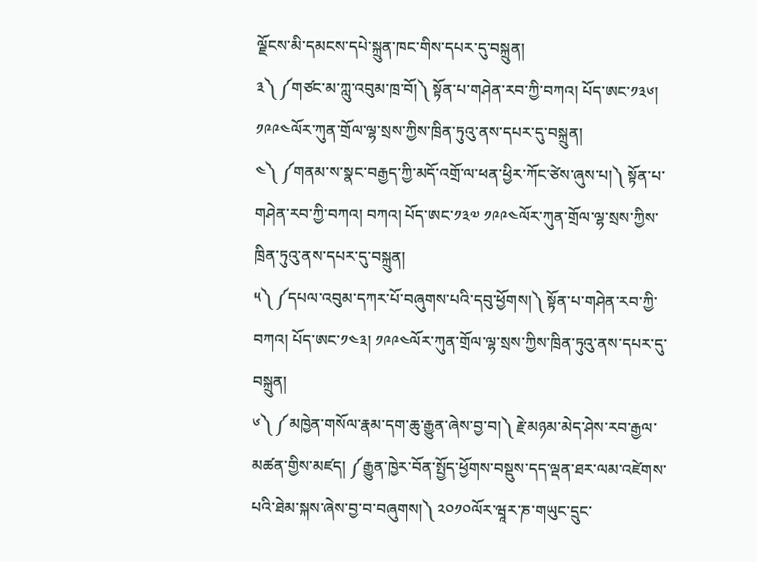ལྗོངས་མི་དམངས་དཔེ་སྐྲུན་ཁང་གིས་དཔར་དུ་བསྐྲུན།
༣༽ ༼གཙང་མ་ཀླུ་འབུམ་ཁྲ་བོ།༽ སྟོན་པ་གཤེན་རབ་ཀྱི་བཀའ། པོད་ཨང་༡༣༦། ༡༩༩༤ལོར་ཀུན་གྲོལ་ལྷ་སྲས་ཀྱིས་ཁྲིན་ཏུའུ་ནས་དཔར་དུ་བསྐྲུན།
༤༽ ༼གནམ་ས་སྣང་བརྒྱད་ཀྱི་མདོ་འགྲོ་ལ་ཕན་ཕྱིར་ཀོང་ཙེས་ཞུས་པ།༽ སྟོན་པ་གཤེན་རབ་ཀྱི་བཀའ། བཀའ། པོད་ཨང་༡༣༧ ༡༩༩༤ལོར་ཀུན་གྲོལ་ལྷ་སྲས་ཀྱིས་ཁྲིན་ཏུའུ་ནས་དཔར་དུ་བསྐྲུན།
༥༽ ༼དཔལ་འབུམ་དཀར་པོ་བཞུགས་པའི་དབུ་ཕྱོགས།༽ སྟོན་པ་གཤེན་རབ་ཀྱི་བཀའ། པོད་ཨང་༡༤༣། ༡༩༩༤ལོར་ཀུན་གྲོལ་ལྷ་སྲས་ཀྱིས་ཁྲིན་ཏུའུ་ནས་དཔར་དུ་བསྐྲུན།
༦༽ ༼མཁྱེན་གསོལ་རྣམ་དག་ཆུ་རྒྱུན་ཞེས་བྱ་བ།༽ རྗེ་མཉམ་མེད་ཤེས་རབ་རྒྱལ་མཚན་གྱིས་མཛད། ༼རྒྱུན་ཁྱེར་བོན་སྤྱོད་ཕྱོགས་བསྡུས་དད་ལྡན་ཐར་ལམ་འཛེགས་པའི་ཐེམ་སྐས་ཞེས་བྱ་བ་བཞུགས།༽ ༢༠༡༠ལོར་ཝཱར་ཎ་གཡུང་དྲུང་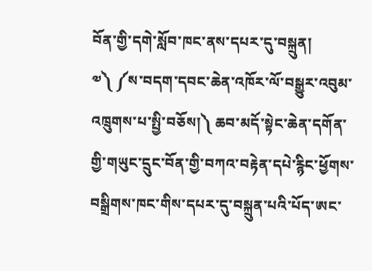བོན་གྱི་དགེ་སློབ་ཁང་ནས་དཔར་དུ་བསྐྲུན།
༧༽ ༼ས་བདག་དབང་ཆེན་འཁོར་ལོ་བསྒྱུར་འབུམ་འཁྲུགས་པ་སྤྱི་བཅོས།༽ ཆབ་མདོ་སྟེང་ཆེན་དགོན་གྱི་གཡུང་དྲུང་བོན་གྱི་བཀའ་བརྟེན་དཔེ་རྙིང་ཕྱོགས་བསྒྲིགས་ཁང་གིས་དཔར་དུ་བསྐྲུན་པའི་པོད་ཨང་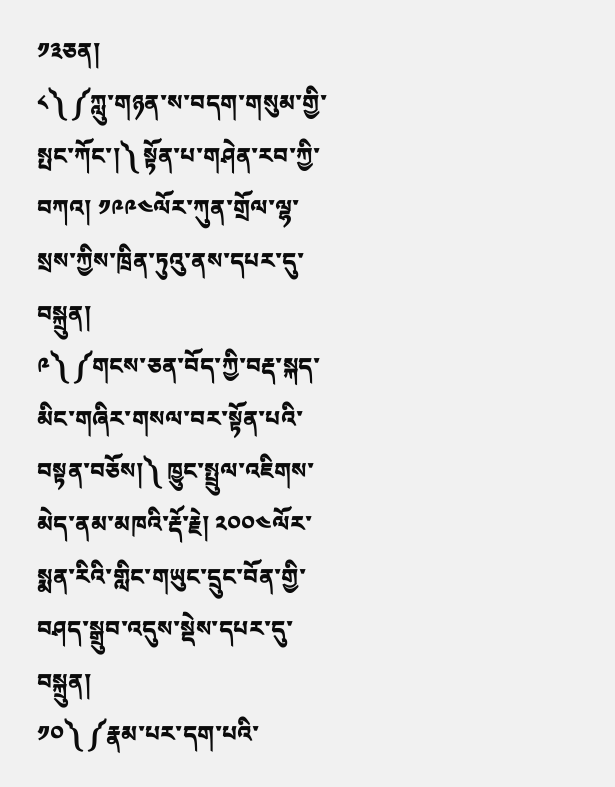༡༣ཅན།
༨༽ ༼ཀླུ་གཉན་ས་བདག་གསུམ་གྱི་སྤང་ཀོང་།༽ སྟོན་པ་གཤེན་རབ་ཀྱི་བཀའ། ༡༩༩༤ལོར་ཀུན་གྲོལ་ལྷ་སྲས་ཀྱིས་ཁྲིན་ཏུའུ་ནས་དཔར་དུ་བསྐྲུན།
༩༽ ༼གངས་ཅན་བོད་ཀྱི་བརྡ་སྐད་མིང་གཞིར་གསལ་བར་སྟོན་པའི་བསྟན་བཅོས།༽ ཁྱུང་སྤྲུལ་འཇིགས་མེད་ནམ་མཁའི་རྡོ་རྗེ། ༢༠༠༤ལོར་སྨན་རིའི་གླིང་གཡུང་དྲུང་བོན་གྱི་བཤད་སྒྲུབ་འདུས་སྡེས་དཔར་དུ་བསྐྲུན།
༡༠༽ ༼རྣམ་པར་དག་པའི་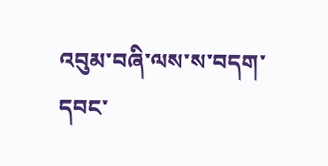འབུམ་བཞི་ལས་ས་བདག་དབང་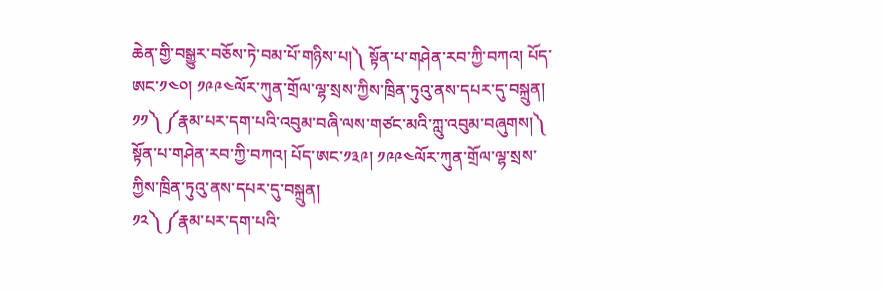ཆེན་གྱི་བསྒྱུར་བཅོས་ཏེ་བམ་པོ་གཉིས་པ།༽ སྟོན་པ་གཤེན་རབ་ཀྱི་བཀའ། པོད་ཨང་༡༤༠། ༡༩༩༤ལོར་ཀུན་གྲོལ་ལྷ་སྲས་ཀྱིས་ཁྲིན་ཏུའུ་ནས་དཔར་དུ་བསྐྲུན།
༡༡༽ ༼རྣམ་པར་དག་པའི་འབུམ་བཞི་ལས་གཙང་མའི་ཀླུ་འབུམ་བཞུགས།༽ སྟོན་པ་གཤེན་རབ་ཀྱི་བཀའ། པོད་ཨང་༡༣༩། ༡༩༩༤ལོར་ཀུན་གྲོལ་ལྷ་སྲས་ཀྱིས་ཁྲིན་ཏུའུ་ནས་དཔར་དུ་བསྐྲུན།
༡༢༽ ༼རྣམ་པར་དག་པའི་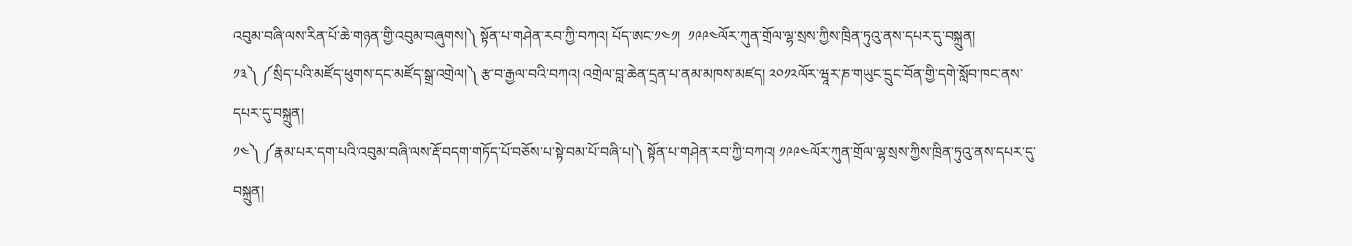འབུམ་བཞི་ལས་རིན་པོ་ཆེ་གཉན་གྱི་འབུམ་བཞུགས།༽ སྟོན་པ་གཤེན་རབ་ཀྱི་བཀའ། པོད་ཨང་༡༤༡།  ༡༩༩༤ལོར་ཀུན་གྲོལ་ལྷ་སྲས་ཀྱིས་ཁྲིན་ཏུའུ་ནས་དཔར་དུ་བསྐྲུན།
༡༣༽ ༼སྲིད་པའི་མཛོད་ཕུགས་དང་མཛོད་སྒྲ་འགྲེལ།༽ རྩ་བ་རྒྱལ་བའི་བཀའ། འགྲེལ་བླ་ཆེན་དྲན་པ་ནམ་མཁས་མཛད། ༢༠༡༢ལོར་ཝཱར་ཎ་གཡུང་དྲུང་བོན་གྱི་དགེ་སློབ་ཁང་ནས་དཔར་དུ་བསྐྲུན།
༡༤༽ ༼རྣམ་པར་དག་པའི་འབུམ་བཞི་ལས་རྡོ་བདག་གཏོད་པོ་བཅོས་པ་སྟེ་བམ་པོ་བཞི་པ།༽ སྟོན་པ་གཤེན་རབ་ཀྱི་བཀའ། ༡༩༩༤ལོར་ཀུན་གྲོལ་ལྷ་སྲས་ཀྱིས་ཁྲིན་ཏུའུ་ནས་དཔར་དུ་བསྐྲུན།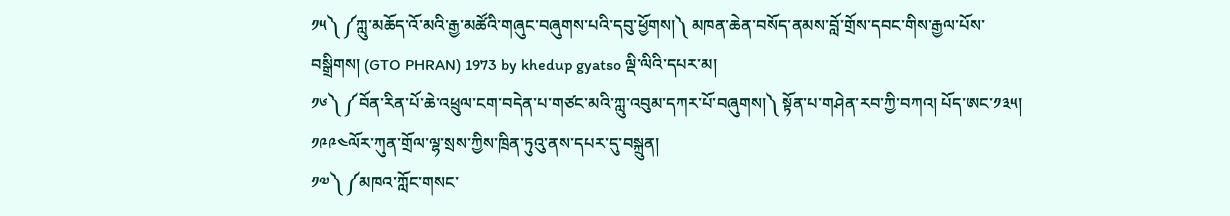༡༥༽ ༼ཀླུ་མཆོད་འོ་མའི་རྒྱ་མཚོའི་གཞུང་བཞུགས་པའི་དབུ་ཕྱོགས།༽ མཁན་ཆེན་བསོད་ནམས་བློ་གྲོས་དབང་གིས་རྒྱལ་པོས་བསྒྲིགས། (GTO PHRAN) 1973 by khedup gyatso ལྡི་ལིའི་དཔར་མ།
༡༦༽ ༼བོན་རིན་པོ་ཆེ་འཕྲུལ་ངག་བདེན་པ་གཙང་མའི་ཀླུ་འབུམ་དཀར་པོ་བཞུགས།༽ སྟོན་པ་གཤེན་རབ་ཀྱི་བཀའ། པོད་ཨང་༡༣༥། ༡༩༩༤ལོར་ཀུན་གྲོལ་ལྷ་སྲས་ཀྱིས་ཁྲིན་ཏུའུ་ནས་དཔར་དུ་བསྐྲུན།
༡༧༽ ༼མཁའ་ཀློང་གསང་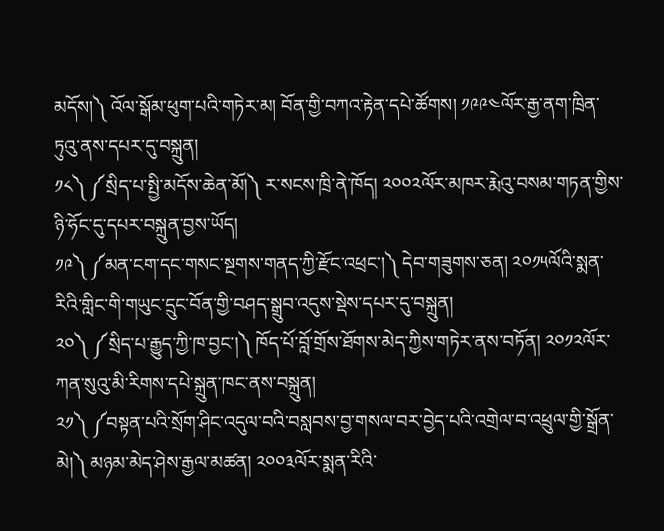མདོས།༽ འོལ་སྒོམ་ཕུག་པའི་གཏེར་མ། བོན་གྱི་བཀའ་རྟེན་དཔེ་ཚོགས། ༡༩༩༤ལོར་རྒྱ་ནག་ཁྲིན་ཏུའུ་ནས་དཔར་དུ་བསྐྲུན།
༡༨༽ ༼སྲིད་པ་སྤྱི་མདོས་ཆེན་མོ།༽ ར་སངས་ཁྲི་ནེ་ཁོད། ༢༠༠༢ལོར་མཁར་རྨེའུ་བསམ་གཏན་གྱིས་ཉི་ཧོང་དུ་དཔར་བསྐྲུན་བྱས་ཡོད།
༡༩༽ ༼མན་ངག་དང་གསང་སྔགས་གནད་ཀྱི་རྫོང་འཕྲང་།༽ དེབ་གཟུགས་ཅན། ༢༠༡༥ལོའི་སྨན་རིའི་གླིང་གི་གཡུང་དྲུང་བོན་གྱི་བཤད་སྒྲུབ་འདུས་སྡེས་དཔར་དུ་བསྐྲུན།
༢༠༽ ༼སྲིད་པ་རྒྱུད་ཀྱི་ཁ་བྱང་།༽ ཁོད་པོ་བློ་གྲོས་ཐོགས་མེད་ཀྱིས་གཏེར་ནས་བཏོན། ༢༠༡༢ལོར་ཀན་སུའུ་མི་རིགས་དཔེ་སྐྲུན་ཁང་ནས་བསྐྲུན།
༢༡༽ ༼བསྟན་པའི་སྲོག་ཤིང་འདུལ་བའི་བསླབས་བྱ་གསལ་བར་བྱེད་པའི་འགྲེལ་བ་འཕྲུལ་གྱི་སྒྲོན་མེ།༽ མཉམ་མེད་ཤེས་རྒྱལ་མཚན། ༢༠༠༣ལོར་སྨན་རིའི་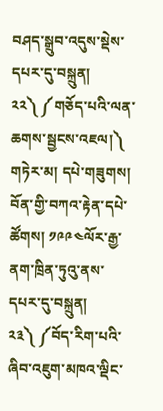བཤད་སྒྲུབ་འདུས་སྡེས་དཔར་དུ་བསྐྲུན།
༢༢༽ ༼གཅོད་པའི་ལན་ཆགས་སྦྱངས་འཇལ།༽ གཏེར་མ། དཔེ་གཟུགས། བོན་གྱི་བཀའ་རྟེན་དཔེ་ཚོགས། ༡༩༩༤ལོར་རྒྱ་ནག་ཁྲིན་ཏུའུ་ནས་དཔར་དུ་བསྐྲུན།
༢༣༽ ༼བོད་རིག་པའི་ཞིབ་འཇུག་མཁའ་ལྡིང་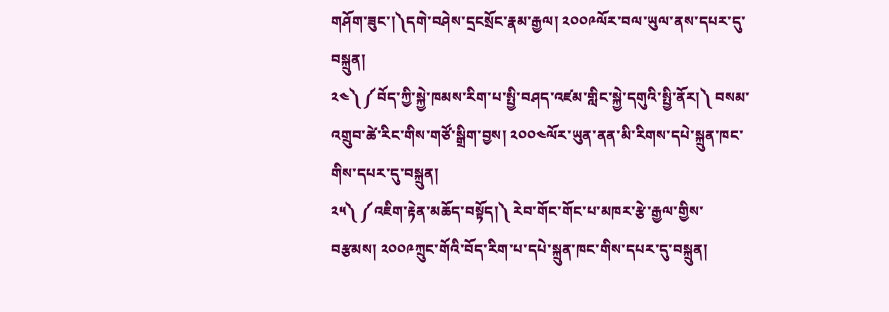གཤོག་ཟུང་།༽དགེ་བཤེས་དྲངསྲོང་རྣམ་རྒྱལ། ༢༠༠༩ལོར་བལ་ཡུལ་ནས་དཔར་དུ་བསྐྲུན།
༢༤༽ ༼བོད་ཀྱི་སྐྱེ་ཁམས་རིག་པ་སྤྱི་བཤད་འཛམ་གླིང་སྐྱེ་དགུའི་སྤྱི་ནོར།༽ བསམ་འགྲུབ་ཚེ་རིང་གིས་གཙོ་སྒྲིག་བྱས། ༢༠༠༤ལོར་ཡུན་ནན་མི་རིགས་དཔེ་སྐྲུན་ཁང་གིས་དཔར་དུ་བསྐྲུན།
༢༥༽ ༼འཇིག་རྟེན་མཆོད་བསྟོད།༽ རེབ་གོང་གོང་པ་མཁར་རྩེ་རྒྱལ་གྱིས་བརྩམས། ༢༠༠༩ཀྲུང་གོའི་བོད་རིག་པ་དཔེ་སྐྲུན་ཁང་གིས་དཔར་དུ་བསྐྲུན།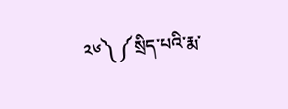༢༦༽ ༼སྲིད་པའི་རྨ་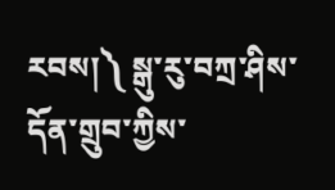རབས།༽ སྒུ་རུ་བཀྲ་ཤིས་དོན་གྲུབ་ཀྱིས་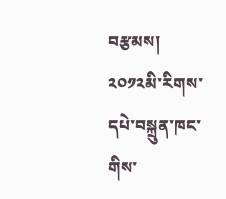བརྩམས། ༢༠༡༢མི་རིགས་དཔེ་བསྐྲུན་ཁང་གིས་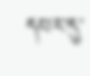དཔར་དུ་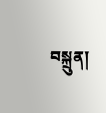བསྐྲུན།